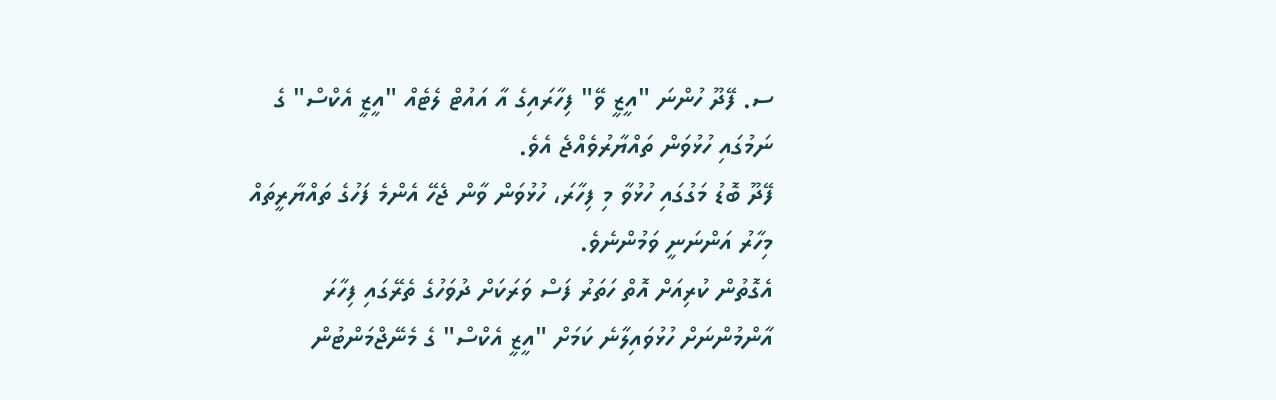ސ. ފޭދޫ ހުންނަ "އީޒީ ވޭ" ފިހާރައިގެ އާ އައުޓް ލެޓެއް "އީޒީ އެކްސް" ގެ ނަމުގައި ހުޅުވަން ތައްޔާރުވެއްޖެ އެވެ.
ފޭދޫ ބޮޑު މަގުގައި ހުޅުވާ މި ފިހާރަ، ހުޅުވަން ވާން ޖެހޭ އެންމެ ފަހުގެ ތައްޔާރީތައް މިހާރު އަންނަނީ ވަމުންނެވެ.
އެގޮތުން ކުރިއަށް އޮތް ހަތަރު ފަސް ވަރަކަށް ދުވަހުގެ ތެރޭގައި ފިހާރަ އާންމުންނަށް ހުޅުވައިލާނެ ކަމަށް "އީޒީ އެކްސް" ގެ މެނޭޖްމަންޓުން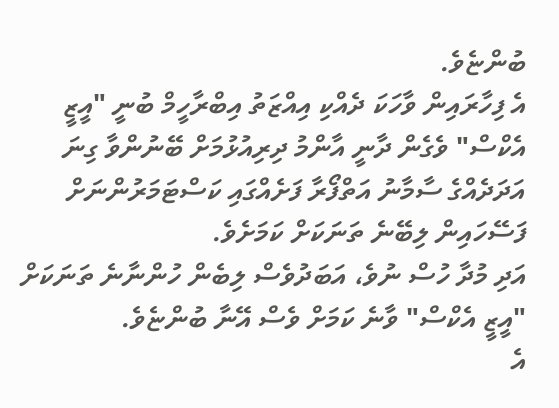ބުންޏެވެ.
އެ ފިހާރައިން ވާހަކަ ދެއްކި އިއްޒަތު އިބްރާހީމް ބުނީ "އީޒީ އެކްސް" ވެގެން ދާނީ އާންމު ދިރިއުޅުމަށް ބޭނުންވާ ގިނަ އަދަދެއްގެ ސާމާނު އަތްފޯރާ ފަށެއްގައި ކަސްޓަމަރުންނަށް ފަސޭހައިން ލިބޭނެ ތަނަކަށް ކަމަށެވެ.
އަދި މުދާ ހުސް ނުވެ، އަބަދުވެސް ލިބެން ހުންނާނެ ތަނަކަށް "އީޒީ އެކްސް" ވާނެ ކަމަށް ވެސް އޭނާ ބުންޏެވެ.
އެ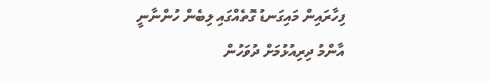ފިހާރައިން މައިގަނޑު ގޮތެއްގައި ލިބެން ހުންނާނީ އާންމު ދިރިއުޅުމަށް ދުވަހުން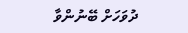ދުވަހަށް ބޭނުންވާ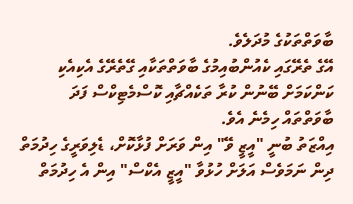ބާވަތްތަކުގެ މުދަލެވެ.
އޭގެ ތެރޭގައި ކެއުންބުއިމުގެ ބާވަތްތަކާއި ގޭތެރޭގެ އެކިއެކި ކަންކަމަށް ބޭނުން ކުރާ ތަކެއްޗާއި ކޮސްމެޓިކްސް ފަދަ ބާވަތްތައް ހިމެނެ އެވެ.
އިއްޒަތު ބުނީ "އީޒީ ވޭ" އިން ވަރަށް ފުޅާކޮށް، ޑެލިވަރީގެ ހިދުމަތް ދިން ނަމަވެސް އަލަށް ހުޅުވާ "އީޒީ އެކްސް" އިން އެ ހިދުމަތް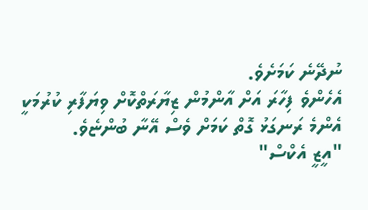ނުދޭނެ ކަމަށެވެ.
އެހެންވެ ފިހާރަ އަށް އާންމުން ޒިޔާރަތްކޮށް ވިޔަފާރި ކުރުމަކީ އެންމެ ރަނގަޅު ގޮތް ކަމަށް ވެސް އޭނާ ބުންޏެވެ.
"އީޒީ އެކްސް"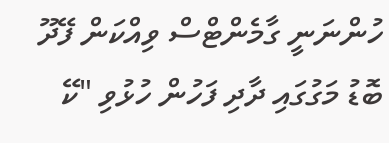ހުންނަނީ ގާމެންޓްސް ވިއްކަން ފޭދޫ ބޮޑު މަގުގައި ދާދި ފަހުން ހުޅުވި "ކޭ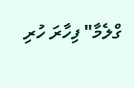ގްލެމާ" ފިހާރަ ހުރި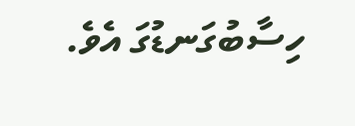ހިސާބުގަނޑުގަ އެވެ.